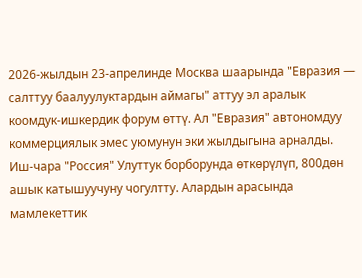2026-жылдын 23-апрелинде Москва шаарында "Евразия — салттуу баалуулуктардын аймагы" аттуу эл аралык коомдук-ишкердик форум өттү. Ал "Евразия" автономдуу коммерциялык эмес уюмунун эки жылдыгына арналды.
Иш-чара "Россия" Улуттук борборунда өткөрүлүп, 800дөн ашык катышуучуну чогултту. Алардын арасында мамлекеттик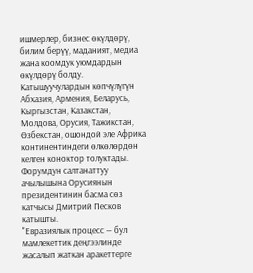ишмерлер, бизнес өкүлдөрү, билим берүү, маданият, медиа жана коомдук уюмдардын өкүлдөрү болду. Катышуучулардын көпчүлүгүн Абхазия, Армения, Беларусь, Кыргызстан, Казакстан, Молдова, Орусия, Тажикстан, Өзбекстан, ошондой эле Африка континентиндеги өлкөлөрдөн келген коноктор толуктады.
Форумдун салтанаттуу ачылышына Орусиянын президентинин басма сөз катчысы Дмитрий Песков катышты.
"Евразиялык процесс — бул мамлекеттик деңгээлинде жасалып жаткан аракеттерге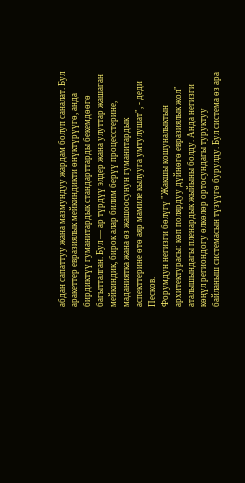абдан сапаттуу жана мазмундуу жардам болуп саналат. Бул аракеттер евразиялык мейкиндикти өнүктүрүүгө, анда бирдиктүү гуманитардык стандарттарды бекемдөөгө багытталган. Бул — ар түрдүү элдер жана улуттар жашаган мейкиндик, бирок алар билим берүү процесстерине, маданиятка жана өз жашоосунун гуманитардык аспекттерине өтө аяр мамиле кылууга умтулушат", - деди Песков.
Форумдун негизги бөлүгү "Жакшы кошуналыктын архитектурасы: көп полярдуу дүйнөгө евразиялык жол" аталышындагы пленардык жыйыны болду. Анда негизги көңүл региондогу өлкөлөр ортосундагы туруктуу байланыш системасын түзүүгө бурулду. Бул система өз ара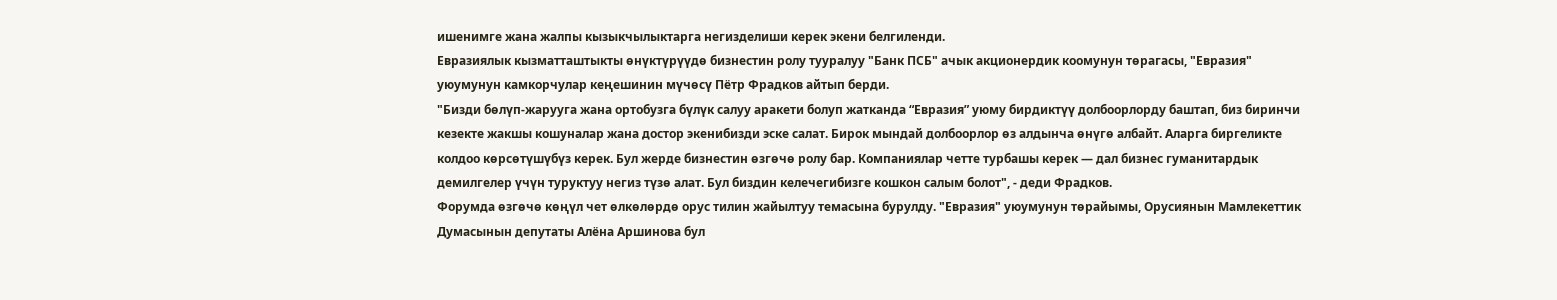ишенимге жана жалпы кызыкчылыктарга негизделиши керек экени белгиленди.
Евразиялык кызматташтыкты өнүктүрүүдө бизнестин ролу тууралуу "Банк ПСБ" ачык акционердик коомунун төрагасы, "Евразия" уюумунун камкорчулар кеңешинин мүчөсү Пётр Фрадков айтып берди.
"Бизди бөлүп-жарууга жана ортобузга бүлүк салуу аракети болуп жатканда “Евразия” уюму бирдиктүү долбоорлорду баштап, биз биринчи кезекте жакшы кошуналар жана достор экенибизди эске салат. Бирок мындай долбоорлор өз алдынча өнүгө албайт. Аларга биргеликте колдоо көрсөтүшүбүз керек. Бул жерде бизнестин өзгөчө ролу бар. Компаниялар четте турбашы керек — дал бизнес гуманитардык демилгелер үчүн туруктуу негиз түзө алат. Бул биздин келечегибизге кошкон салым болот", - деди Фрадков.
Форумда өзгөчө көңүл чет өлкөлөрдө орус тилин жайылтуу темасына бурулду. "Евразия" уюумунун төрайымы, Орусиянын Мамлекеттик Думасынын депутаты Алёна Аршинова бул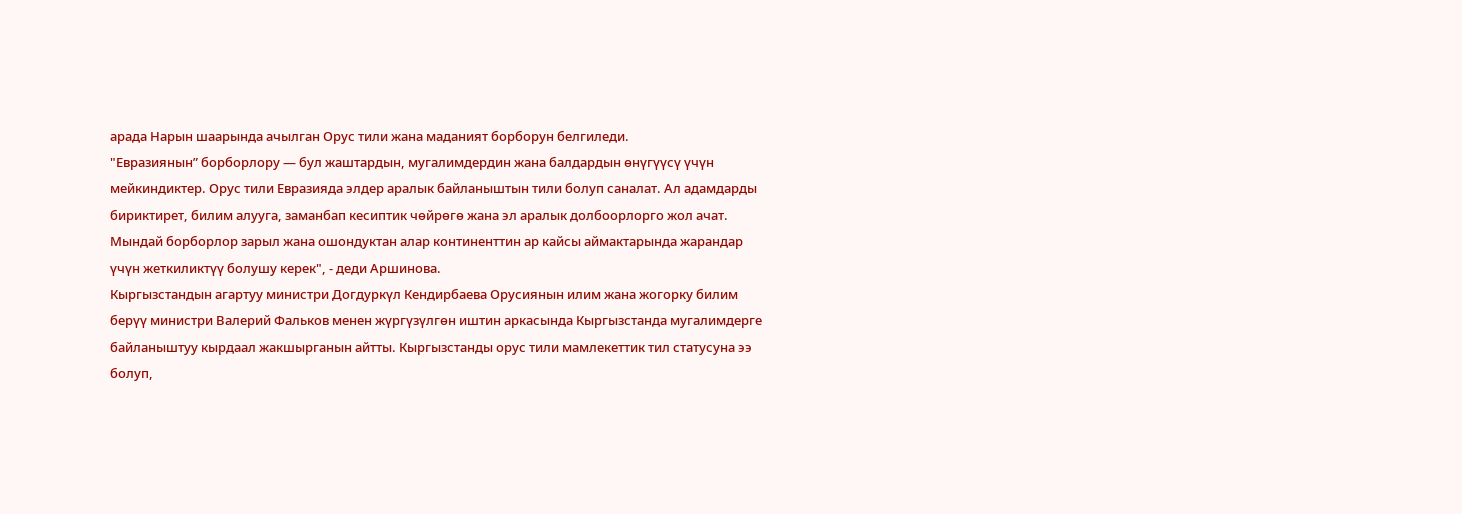арада Нарын шаарында ачылган Орус тили жана маданият борборун белгиледи.
"Евразиянын” борборлору — бул жаштардын, мугалимдердин жана балдардын өнүгүүсү үчүн мейкиндиктер. Орус тили Евразияда элдер аралык байланыштын тили болуп саналат. Ал адамдарды бириктирет, билим алууга, заманбап кесиптик чөйрөгө жана эл аралык долбоорлорго жол ачат. Мындай борборлор зарыл жана ошондуктан алар континенттин ар кайсы аймактарында жарандар үчүн жеткиликтүү болушу керек", - деди Аршинова.
Кыргызстандын агартуу министри Догдуркүл Кендирбаева Орусиянын илим жана жогорку билим берүү министри Валерий Фальков менен жүргүзүлгөн иштин аркасында Кыргызстанда мугалимдерге байланыштуу кырдаал жакшырганын айтты. Кыргызстанды орус тили мамлекеттик тил статусуна ээ болуп,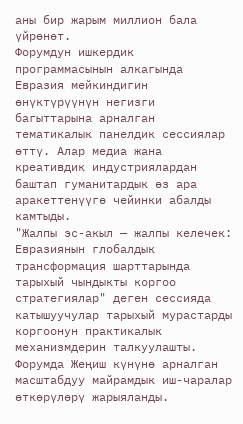аны бир жарым миллион бала үйрөнөт.
Форумдун ишкердик программасынын алкагында Евразия мейкиндигин өнүктүрүүнүн негизги багыттарына арналган тематикалык панелдик сессиялар өттү. Алар медиа жана креативдик индустриялардан баштап гуманитардык өз ара аракеттенүүгө чейинки абалды камтыды.
"Жалпы эс-акыл — жалпы келечек: Евразиянын глобалдык трансформация шарттарында тарыхый чындыкты коргоо стратегиялар" деген сессияда катышуучулар тарыхый мурастарды коргоонун практикалык механизмдерин талкуулашты. Форумда Жеңиш күнүнө арналган масштабдуу майрамдык иш-чаралар өткөрүлөрү жарыяланды.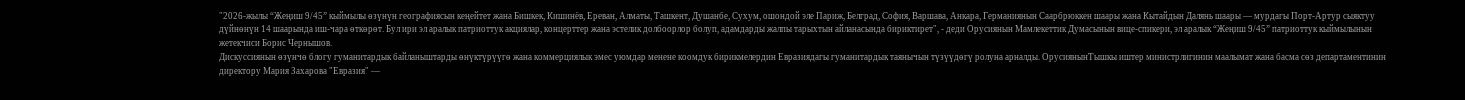"2026-жылы “Жеңиш 9/45” кыймылы өзүнүн географиясын кеңейтет жана Бишкек, Кишинёв, Ереван, Алматы, Ташкент, Душанбе, Сухум, ошондой эле Париж, Белград, София, Варшава, Анкара, Германиянын Саарбрюккен шаары жана Кытайдын Далянь шаары — мурдагы Порт-Артур сыяктуу дүйнөнүн 14 шаарында иш-чара өткөрөт. Бул ири эл аралык патриоттук акциялар, концерттер жана эстелик долбоорлор болуп, адамдарды жалпы тарыхтын айланасында бириктирет", - деди Орусиянын Мамлекеттик Думасынын вице-спикери, эл аралык “Жеңиш 9/45” патриоттук кыймылынын жетекчиси Борис Чернышов.
Дискуссиянын өзүнчө блогу гуманитардык байланыштарды өнүктүрүүгө жана коммерциялык эмес уюмдар менене коомдук бирикмелердин Евразиядагы гуманитардык таянычын түзүүдөгү ролуна арналды. ОрусиянынТышкы иштер министрлигинин маалымат жана басма сөз департаментинин директору Мария Захарова "Евразия" —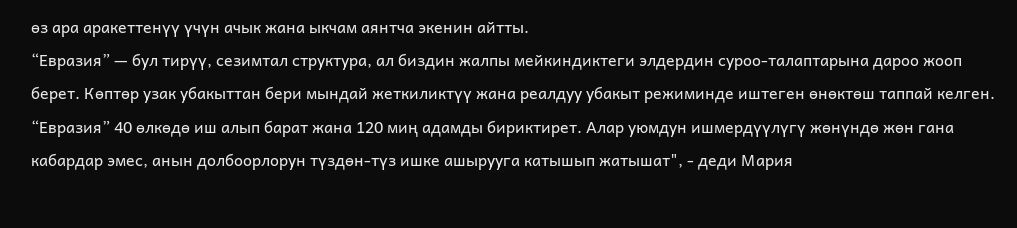өз ара аракеттенүү үчүн ачык жана ыкчам аянтча экенин айтты.
“Евразия” — бул тирүү, сезимтал структура, ал биздин жалпы мейкиндиктеги элдердин суроо-талаптарына дароо жооп берет. Көптөр узак убакыттан бери мындай жеткиликтүү жана реалдуу убакыт режиминде иштеген өнөктөш таппай келген. “Евразия” 40 өлкөдө иш алып барат жана 120 миң адамды бириктирет. Алар уюмдун ишмердүүлүгү жөнүндө жөн гана кабардар эмес, анын долбоорлорун түздөн-түз ишке ашырууга катышып жатышат", - деди Мария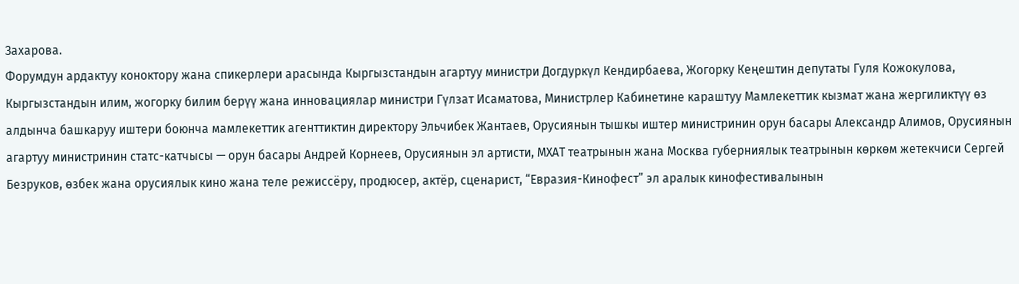Захарова.
Форумдун ардактуу коноктору жана спикерлери арасында Кыргызстандын агартуу министри Догдуркүл Кендирбаева, Жогорку Кеңештин депутаты Гуля Кожокулова, Кыргызстандын илим, жогорку билим берүү жана инновациялар министри Гүлзат Исаматова, Министрлер Кабинетине караштуу Мамлекеттик кызмат жана жергиликтүү өз алдынча башкаруу иштери боюнча мамлекеттик агенттиктин директору Эльчибек Жантаев, Орусиянын тышкы иштер министринин орун басары Александр Алимов, Орусиянын агартуу министринин статс-катчысы — орун басары Андрей Корнеев, Орусиянын эл артисти, МХАТ театрынын жана Москва губерниялык театрынын көркөм жетекчиси Сергей Безруков, өзбек жана орусиялык кино жана теле режиссёру, продюсер, актёр, сценарист, “Евразия-Кинофест” эл аралык кинофестивалынын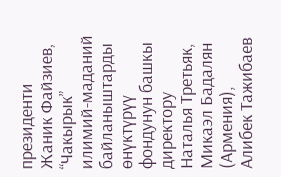президенти Жаник Файзиев, “Чакырык” илимий-маданий байланыштарды өнүктүрүү фондунун башкы директору Наталья Третьяк, Микаэл Бадалян (Армения), Алибек Тажибаев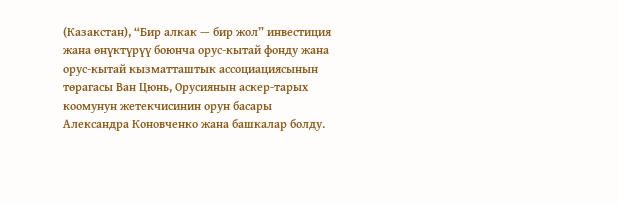(Казакстан), “Бир алкак — бир жол” инвестиция жана өнүктүрүү боюнча орус-кытай фонду жана орус-кытай кызматташтык ассоциациясынын төрагасы Ван Цюнь, Орусиянын аскер-тарых коомунун жетекчисинин орун басары Александра Коновченко жана башкалар болду.